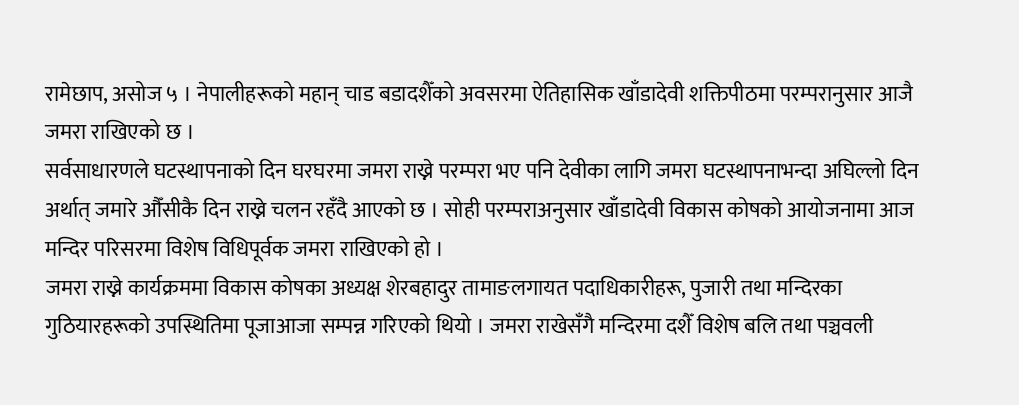रामेछाप, असोज ५ । नेपालीहरूको महान् चाड बडादशैँको अवसरमा ऐतिहासिक खाँडादेवी शक्तिपीठमा परम्परानुसार आजै जमरा राखिएको छ ।
सर्वसाधारणले घटस्थापनाको दिन घरघरमा जमरा राख्ने परम्परा भए पनि देवीका लागि जमरा घटस्थापनाभन्दा अघिल्लो दिन अर्थात् जमारे औँसीकै दिन राख्ने चलन रहँदै आएको छ । सोही परम्पराअनुसार खाँडादेवी विकास कोषको आयोजनामा आज मन्दिर परिसरमा विशेष विधिपूर्वक जमरा राखिएको हो ।
जमरा राख्ने कार्यक्रममा विकास कोषका अध्यक्ष शेरबहादुर तामाङलगायत पदाधिकारीहरू, पुजारी तथा मन्दिरका गुठियारहरूको उपस्थितिमा पूजाआजा सम्पन्न गरिएको थियो । जमरा राखेसँगै मन्दिरमा दशैँ विशेष बलि तथा पञ्चवली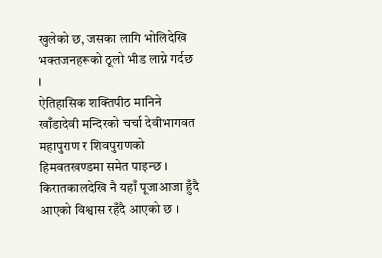खुलेको छ, जसका लागि भोलिदेखि भक्तजनहरूको ठूलो भीड लाग्ने गर्दछ ।
ऐतिहासिक शक्तिपीठ मानिने खाँडादेवी मन्दिरको चर्चा देवीभागवत महापुराण र शिवपुराणको हिमवतखण्डमा समेत पाइन्छ । किरातकालदेखि नै यहाँ पूजाआजा हुँदै आएको विश्वास रहँदै आएको छ ।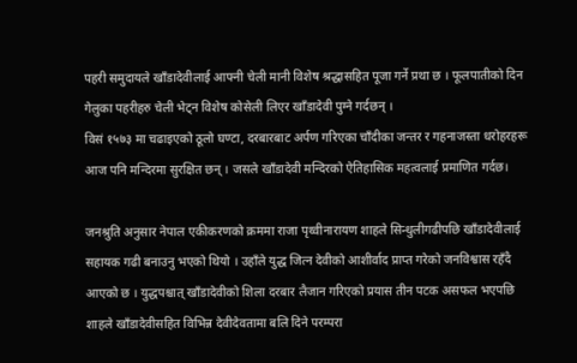पहरी समुदायले खाँडादेवीलाई आफ्नी चेली मानी विशेष श्रद्धासहित पूजा गर्ने प्रथा छ । फूलपातीको दिन गेलुका पहरीहरु चेली भेट्न विशेष कोसेली लिएर खाँडादेवी पुग्ने गर्दछन् ।
विसं १५७३ मा चढाइएको ठूलो घण्टा, दरबारबाट अर्पण गरिएका चाँदीका जन्तर र गहनाजस्ता धरोहरहरू आज पनि मन्दिरमा सुरक्षित छन् । जसले खाँडादेवी मन्दिरको ऐतिहासिक महत्वलाई प्रमाणित गर्दछ।

जनश्रुति अनुसार नेपाल एकीकरणको क्रममा राजा पृथ्वीनारायण शाहले सिन्धुलीगढीपछि खाँडादेवीलाई सहायक गढी बनाउनु भएको थियो । उहाँले युद्ध जित्न देवीको आशीर्वाद प्राप्त गरेको जनविश्वास रहँदै आएको छ । युद्धपश्चात् खाँडादेवीको शिला दरबार लैजान गरिएको प्रयास तीन पटक असफल भएपछि शाहले खाँडादेवीसहित विभिन्न देवीदेवतामा बलि दिने परम्परा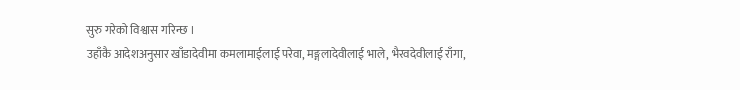सुरु गरेको विश्वास गरिन्छ ।
उहाँकै आदेशअनुसार खाँडादेवीमा कमलामाईलाई परेवा, मङ्गलादेवीलाई भाले, भैरवदेवीलाई राँगा,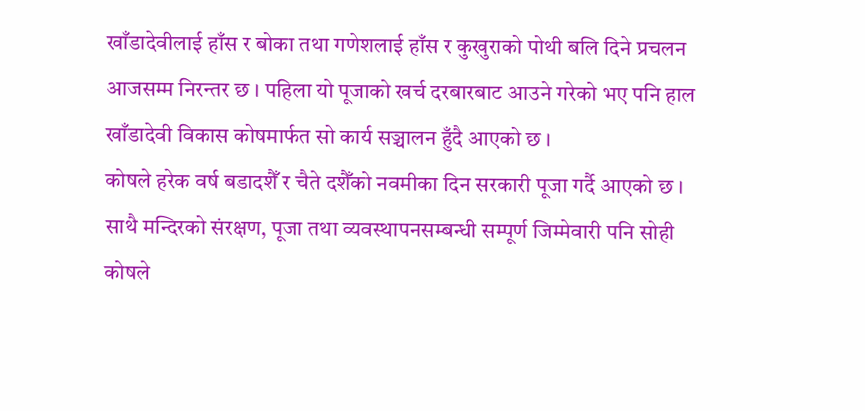खाँडादेवीलाई हाँस र बोका तथा गणेशलाई हाँस र कुखुराको पोथी बलि दिने प्रचलन आजसम्म निरन्तर छ । पहिला यो पूजाको खर्च दरबारबाट आउने गरेको भए पनि हाल खाँडादेवी विकास कोषमार्फत सो कार्य सञ्चालन हुँदै आएको छ ।
कोषले हरेक वर्ष बडादशैँ र चैते दशैँको नवमीका दिन सरकारी पूजा गर्दै आएको छ । साथै मन्दिरको संरक्षण, पूजा तथा व्यवस्थापनसम्बन्धी सम्पूर्ण जिम्मेवारी पनि सोही कोषले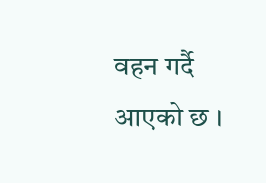वहन गर्दै आएको छ ।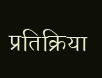प्रतिक्रिया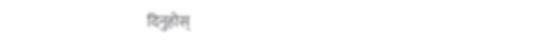दिनुहोस्